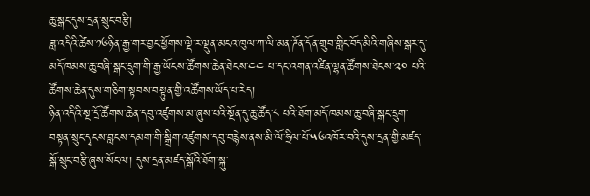ཆུ་སྒང་དུས་དྲན་སྲུང་བརྩི།
ཟླ་འདིའི་ཚེས་༡༦ཉིན་རྒྱ་གར་བྱང་ཕྱོགས་ལྡེ་ར་ལྡུན་མངའ་ཁུལ་ཀ་ལི་མན་ཌོན་དོན་གྲུབ་གླིང་བོད་མིའི་གཞིས་སྒར་དུ་མདོ་ཁམས་ཆུ་བཞི་སྒང་དྲུག་གི་རྒྱ་ཡོངས་ཚོགས་ཆེན་ཐེངས་༤༤ པ་དང་འགན་འཛིན་ལྷན་ཚོགས་ཐེངས་༢༠ པའི་ཚོགས་ཆེན་དུས་གཅིག་སྟབས་བསྟུན་གྱི་འཚོགས་ཡོད་པ་རེད།
ཉིན་འདིའི་སྔ་དྲོ་ཚོགས་ཆེན་དབུ་འཛུགས་མ་ཞུས་པའི་སྔོན་དུ་ཆུ་ཚོད་༨ པའི་ཐོག་མདོ་ཁམས་ཆུ་བཞི་སྒང་དྲུག་བསྟན་སྲུང་དྭངས་བླངས་དམག་གི་སྒྲིག་འཛུགས་དབུ་བརྙེས་ནས་མི་ལོ་ཧྲིལ་པོ་༥༦འཁོར་བའི་དུས་དྲན་གྱི་མཛད་སྒོ་སྲུང་བརྩི་ཞུས་སོང་ལ། དུས་དྲན་མཛད་སྒོའི་ཐོག་སྐུ་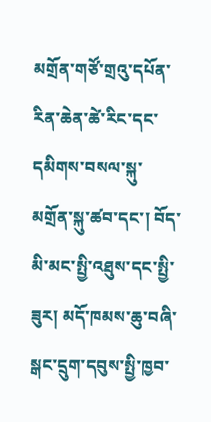མགྲོན་གཙོ་གྲའུ་དཔོན་རིན་ཆེན་ཚེ་རིང་དང་དམིགས་བསལ་སྐུ་མགྲོན་སྐུ་ཚབ་དང་། བོད་མི་མང་སྤྱི་འཐུས་དང་སྤྱི་ཟུར། མདོ་ཁམས་ཆུ་བཞི་སྒང་དྲུག་དབུས་སྤྱི་ཁྱབ་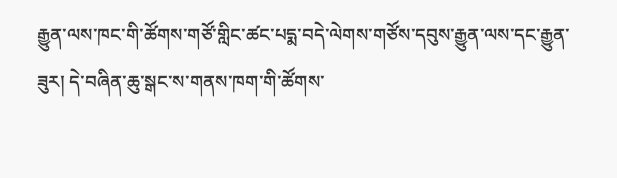རྒྱུན་ལས་ཁང་གི་ཚོགས་གཙོ་གླིང་ཚང་པདྨ་བདེ་ལེགས་གཙོས་དབུས་རྒྱུན་ལས་དང་རྒྱུན་ཟུར། དེ་བཞིན་ཆུ་སྒང་ས་གནས་ཁག་གི་ཚོགས་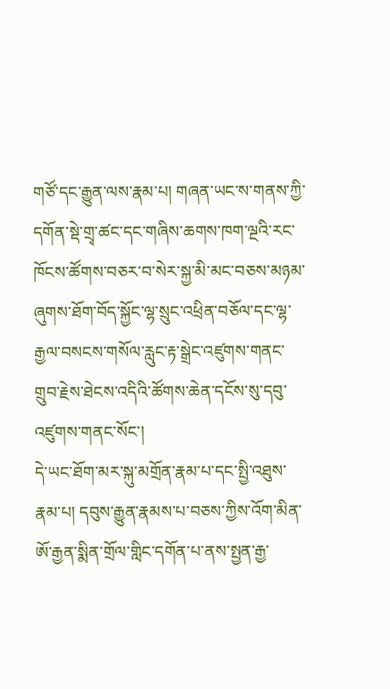གཙོ་དང་རྒྱུན་ལས་རྣམ་པ། གཞན་ཡང་ས་གནས་ཀྱི་དགོན་སྡེ་གྲྭ་ཚང་དང་གཞིས་ཆགས་ཁག་ལྔའི་རང་ཁོངས་ཚོགས་བཅར་བ་སེར་སྐྱ་མི་མང་བཅས་མཉམ་ཞུགས་ཐོག་བོད་སྐྱོང་ལྷ་སྲུང་འཕྲིན་བཅོལ་དང་ལྷ་རྒྱལ་བསངས་གསོལ་རླུང་རྟ་སྒྲེང་འཛུགས་གནང་གྲུབ་རྗེས་ཐེངས་འདིའི་ཚོགས་ཆེན་དངོས་སུ་དབུ་འཛུགས་གནང་སོང་།
དེ་ཡང་ཐོག་མར་སྐུ་མགྲོན་རྣམ་པ་དང་སྤྱི་འཐུས་རྣམ་པ། དབུས་རྒྱུན་རྣམས་པ་བཅས་ཀྱིས་འོག་མིན་ཨོ་རྒྱན་སྨིན་གྲོལ་གླིང་དགོན་པ་ནས་སྤྱན་རྒྱ་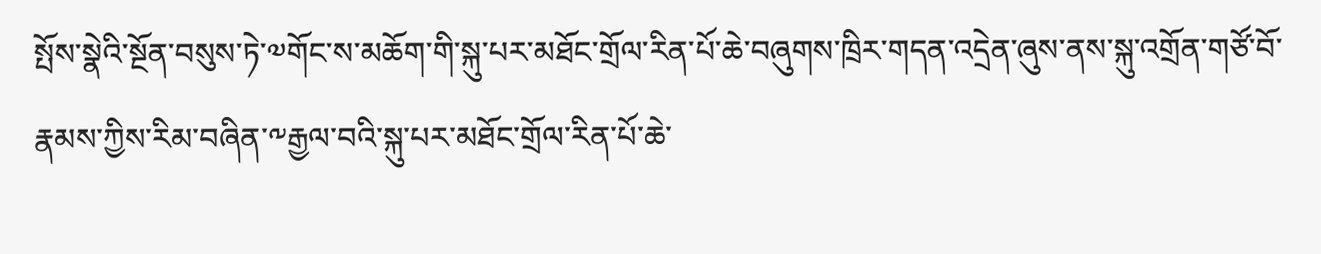སྤོས་སྣེའི་སྔོན་བསུས་ཏེ་༧གོང་ས་མཆོག་གི་སྐུ་པར་མཐོང་གྲོལ་རིན་པོ་ཆེ་བཞུགས་ཁྲིར་གདན་འདྲེན་ཞུས་ནས་སྐུ་འགྲོན་གཙོ་བོ་རྣམས་ཀྱིས་རིམ་བཞིན་༸རྒྱལ་བའི་སྐུ་པར་མཐོང་གྲོལ་རིན་པོ་ཆེ་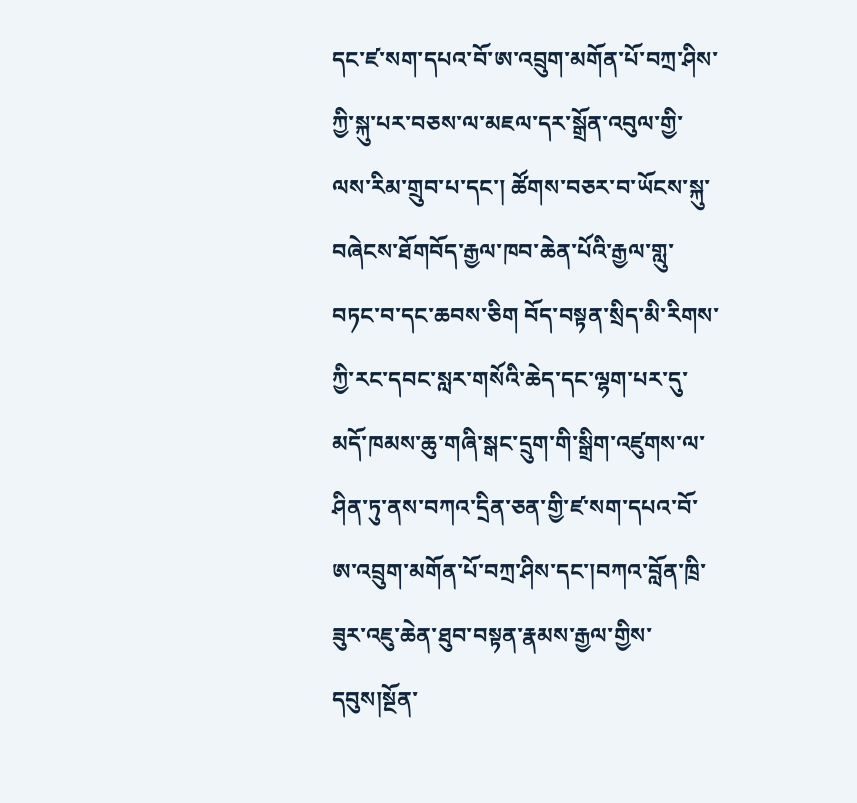དང་ཛ་སག་དཔའ་བོ་ཨ་འབྲུག་མགོན་པོ་བཀྲ་ཤིས་ཀྱི་སྐུ་པར་བཅས་ལ་མཇལ་དར་སྒྲོན་འབུལ་གྱི་ལས་རིམ་གྲུབ་པ་དང་། ཚོགས་བཅར་བ་ཡོངས་སྐུ་བཞེངས་ཐོགབོད་རྒྱལ་ཁབ་ཆེན་པོའི་རྒྱལ་གླུ་བཏང་བ་དང་ཆབས་ཅིག བོད་བསྟན་སྲིད་མི་རིགས་ཀྱི་རང་དབང་སླར་གསོའི་ཆེད་དང་ལྷག་པར་དུ་མདོ་ཁམས་ཆུ་གཞི་སྒང་དྲུག་གི་སྒྲིག་འཛུགས་ལ་ཤིན་ཏུ་ནས་བཀའ་དྲིན་ཅན་གྱི་ཛ་སག་དཔའ་བོ་ཨ་འབྲུག་མགོན་པོ་བཀྲ་ཤིས་དང་།བཀའ་བློན་ཁྲི་ཟུར་འཇུ་ཆེན་ཐུབ་བསྟན་རྣམས་རྒྱལ་གྱིས་དབུས།སྔོན་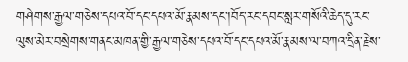གཤེགས་རྒྱལ་གཅེས་དཔའ་བོ་དང་དཔའ་མོ་རྣམས་དང་།བོད་རང་དབང་སླར་གསོའི་ཆེད་དུ་རང་ལུས་མེར་བསྲེགས་གནང་མཁན་གྱི་རྒྱལ་གཅེས་དཔའ་བོ་དང་དཔའ་མོ་རྣམས་ལ་བཀའ་དྲིན་རྗེས་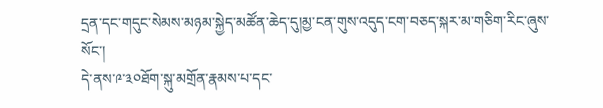དྲན་དང་གདུང་སེམས་མཉམ་སྐྱེད་མཚོན་ཆེད་དུ།མྱ་ངན་གུས་འདུད་ངག་བཅད་སྐར་མ་གཅིག་རིང་ཞུས་སོང་།
དེ་ནས་༩་༣༠ཐོག་སྐུ་མགྲོན་རྣམས་པ་དང་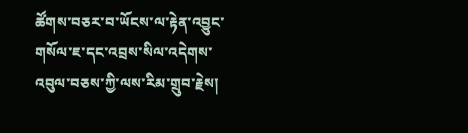ཚོགས་བཅར་བ་ཡོངས་ལ་རྟེན་འབྱུང་གསོལ་ཇ་དང་འབྲས་སིལ་འདེགས་འབུལ་བཅས་ཀྱི་ལས་རིམ་གྲུབ་རྗེས།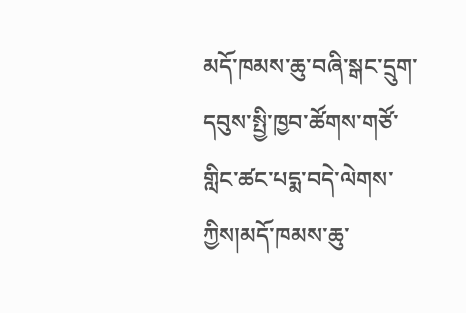མདོ་ཁམས་ཆུ་བཞི་སྒང་དྲུག་དབུས་སྤྱི་ཁྱབ་ཚོགས་གཙོ་གླིང་ཚང་པདྨ་བདེ་ལེགས་ཀྱིས།མདོ་ཁམས་ཆུ་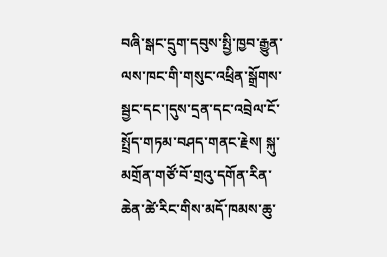བཞི་སྒང་དྲུག་དབུས་སྤྱི་ཁྱབ་རྒྱུན་ལས་ཁང་གི་གསུང་འཕྲིན་སྒྲོགས་སྦྱང་དང་།དུས་དྲན་དང་འབྲེལ་ངོ་སྤྲོད་གཏམ་བཤད་གནང་རྗེས། སྐུ་མགྲོན་གཙོ་བོ་གྲའུ་དགོན་རིན་ཆེན་ཚེ་རིང་གིས་མདོ་ཁམས་ཆུ་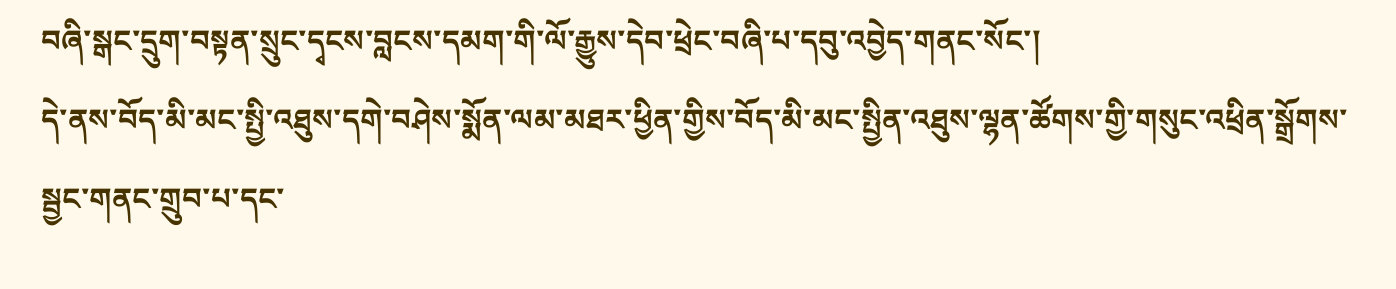བཞི་སྒང་དྲུག་བསྟན་སྲུང་དྭངས་བླངས་དམག་གི་ལོ་རྒྱུས་དེབ་ཕྲེང་བཞི་པ་དབུ་འབྱེད་གནང་སོང་།
དེ་ནས་བོད་མི་མང་སྤྱི་འཐུས་དགེ་བཤེས་སྨོན་ལམ་མཐར་ཕྱིན་གྱིས་བོད་མི་མང་སྤྱིན་འཐུས་ལྷན་ཚོགས་གྱི་གསུང་འཕྲིན་སྒྲོགས་སྦྱང་གནང་གྲུབ་པ་དང་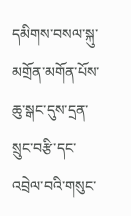དམིགས་བསལ་སྐུ་མགྲོན་མགོན་པོས་ཆུ་སྒང་དུས་དྲན་སྲུང་བརྩི་དང་འབྲེལ་བའི་གསུང་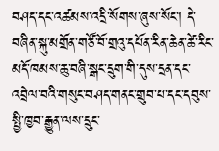བཤད་དང་འཚམས་འདྲི་སོགས་ཞུས་སོང་། དེ་བཞིན་སྐུ་མགྲོན་གཙོ་བོ་གྲའུ་དཔོན་རིན་ཆེན་ཚེ་རིང་མདོ་ཁམས་ཆུ་བཞི་སྒང་དྲུག་གི་དུས་དྲན་དང་འབྲེལ་བའི་གསུང་བཤད་གནང་གྲུབ་པ་དང་དབུས་སྤྱི་ཁྱབ་རྒྱུན་ལས་དྲུང་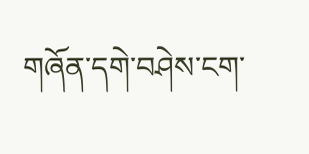གཞོན་དགེ་བཤེས་ངག་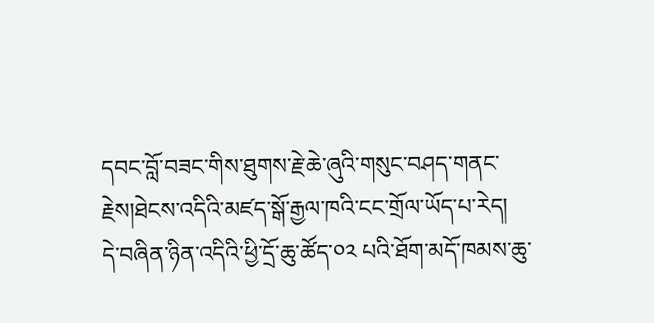དབང་བློ་བཟང་གིས་ཐུགས་རྗེ་ཆེ་ཞུའི་གསུང་བཤད་གནང་རྗེས།ཐེངས་འདིའི་མཛད་སྒོ་རྒྱལ་ཁའི་ངང་གྲོལ་ཡོད་པ་རེད།
དེ་བཞིན་ཉིན་འདིའི་ཕྱི་དྲོ་ཆུ་ཚོད་༠༢ པའི་ཐོག་མདོ་ཁམས་ཆུ་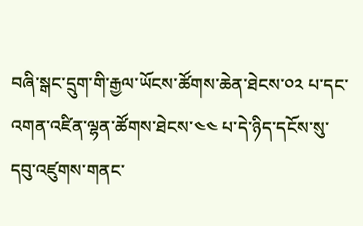བཞི་སྒང་དྲུག་གི་རྒྱལ་ཡོངས་ཚོགས་ཆེན་ཐེངས་༠༢ པ་དང་འགན་འཛིན་ལྷན་ཚོགས་ཐེངས་༤༤ པ་དེ་ཉིད་དངོས་སུ་དབུ་འཛུགས་གནང་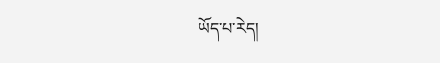ཡོད་པ་རེད།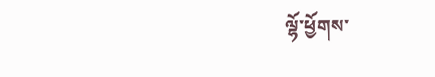ལྷོ་ཕྱོགས་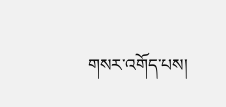གསར་འགོད་པས།